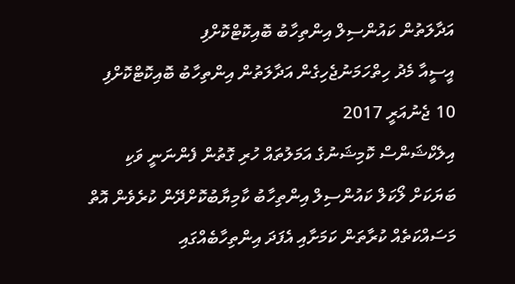އަދާލަތުން ކައުންސިލް އިންތިހާބު ބޮއިކޮޓްކޮށްފި
އީސީއާ މެދު ހިތްހަމަނުޖެހިގެން އަދާލަތުން އިންތިހާބު ބޮއިކޮޓްކޮށްފި
10 ޖެނުއަރީ 2017
އިލެކްޝަންސް ކޮމިޝަނުގެ އަމަލުތައް ހުރި ގޮތުން ފެންނަނީ ވަކި ބަޔަކަށް ލޯކަލް ކައުންސިލް އިންތިހާބު ކާމިޔާބުކޮށްދޭން ކުރެވެން އޮތް މަސައްކަތެއް ކުރާތަން ކަމަށާއި އެފަދަ އިންތިހާބެއްގައި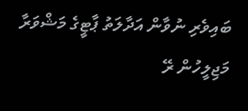ބައިވެރި ނުވާން އަދާލަތު ޕާޓީގެ މަޝްވަރާ މަޖިލީހުން ރޭ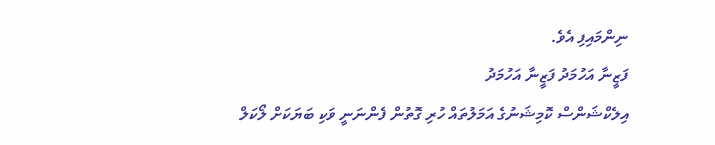ނިންމައިފި އެވެ.
ފަޒީނާ އަހުމަދު ފަޒީނާ އަހުމަދު
އިލެކްޝަންސް ކޮމިޝަނުގެ އަމަލުތައް ހުރި ގޮތުން ފެންނަނީ ވަކި ބަޔަކަށް ލޯކަލް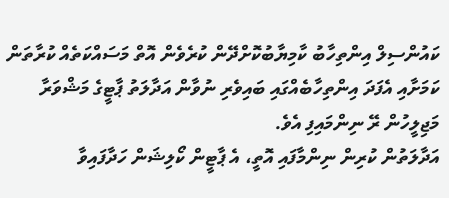ކައުންސިލް އިންތިހާބު ކާމިޔާބުކޮށްދޭން ކުރެވެން އޮތް މަސައްކަތެއް ކުރާތަން ކަމަށާއި އެފަދަ އިންތިހާބެއްގައި ބައިވެރި ނުވާން އަދާލަތު ޕާޓީގެ މަޝްވަރާ މަޖިލީހުން ރޭ ނިންމައިފި އެވެ.
އަދާލަތުން ކުރިން ނިންމާފައި އޮތީ، އެ ޕާޓީން ކޯލިޝަން ހަދާފައިވާ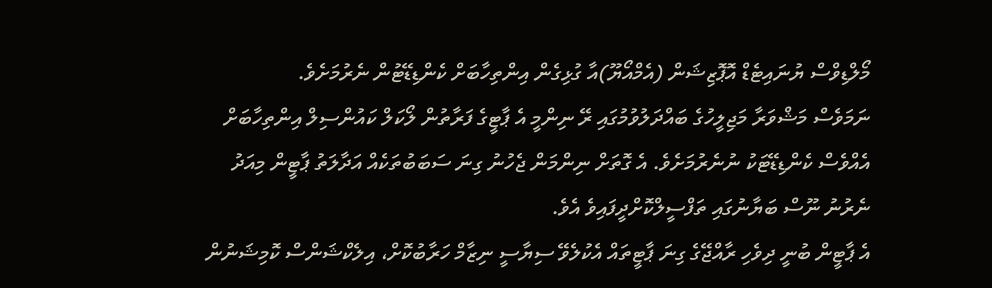މޯލްޑިވްސް ޔުނައިޓެޑް އޮޕޮޒިޝަން (އެމްއޯޔޫ)އާ ގުޅިގެން އިންތިހާބަށް ކެންޑިޑޭޓުން ނެރުމަށެވެ.
ނަމަވެސް މަޝްވަރާ މަޖިލީހުގެ ބައްދަލުވުމުގައި ރޭ ނިންމީ އެ ޕާޓީގެ ފަރާތުން ލޯކަލް ކައުންސިލް އިންތިހާބަށް އެއްވެސް ކެންޑިޑޭޓަކު ނުނެރުމަށެވެ. އެ ގޮތަށް ނިންމަން ޖެހުނު ގިނަ ސަބަބުތަކެއް އަދާލަތު ޕާޓީން މިއަދު ނެރުނު ނޫސް ބަޔާނުގައި ތަފްސީލްކޮށްދީފައިވެ އެވެ.
އެ ޕާޓީން ބުނީ ދިވެހި ރާއްޖޭގެ ގިނަ ޕާޓީތައް އެކުލެވޭ ސިޔާސީ ނިޒާމް ހަރާބުކޮށް، އިލެކްޝަންސް ކޮމިޝަނުން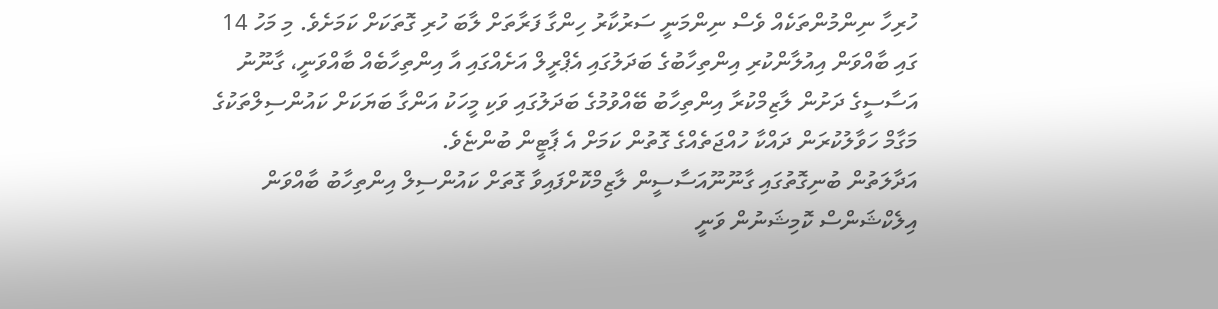ހުރިހާ ނިންމުންތަކެއް ވެސް ނިންމަނީ ސަރުކާރު ހިންގާ ފަރާތަށް ލާބަ ހުރި ގޮތަކަށް ކަމަށެވެ. މި މަހު 14 ގައި ބާއްވަން އިއުލާންކުރި އިންތިހާބުގެ ބަދަލުގައި އެޕްރީލް އަށެއްގައި އާ އިންތިހާބެއް ބާއްވަނީ، ގާނޫނު އަސާސީގެ ދަށުން ލާޒިމްކުރާ އިންތިހާބު ބޭއްވުމުގެ ބަދަލުގައި ވަކި މީހަކު އަންގާ ބަޔަކަށް ކައުންސިލްތަކުގެ މަގާމް ހަވާލުކުރަން ދައްކާ ހުއްޖަތެއްގެ ގޮތުން ކަމަށް އެ ޕާޓީން ބުންޏެވެ.
އަދާލަތުން ބުނިގޮތުގައި ގާނޫނޫއަސާސީން ލާޒިމްކޮށްފައިވާ ގޮތަށް ކައުންސިލް އިންތިހާބު ބާއްވަން އިލެކްޝަންސް ކޮމިޝަނުން ވަނީ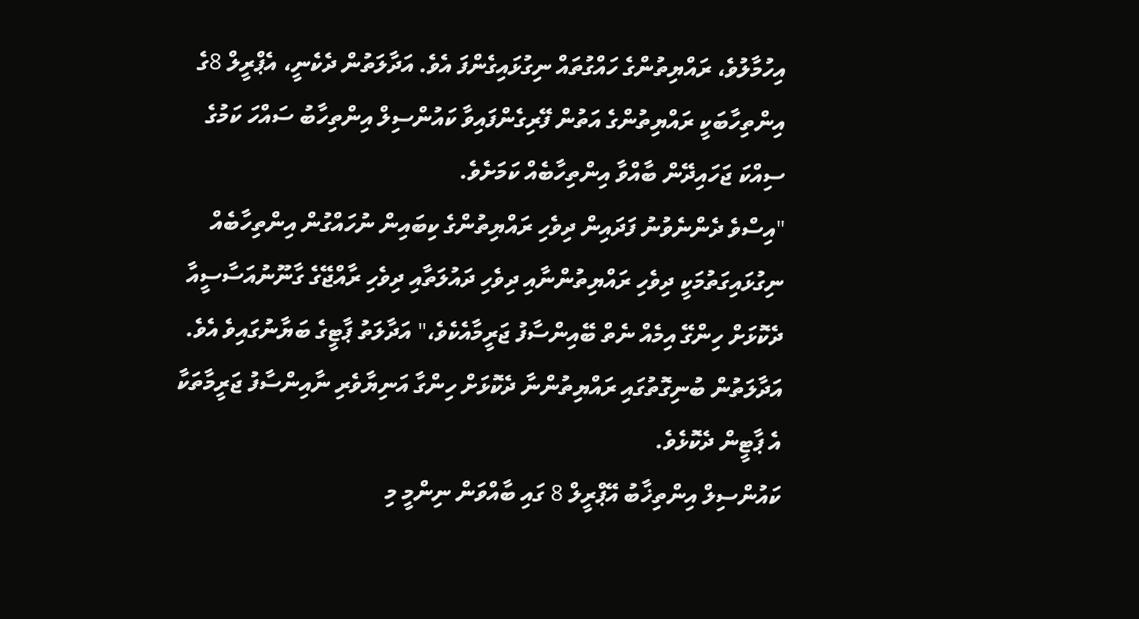އިހުމާލުވެ، ރައްޔިތުންގެ ހައްގުތައް ނިގުޅައިގެންފަ އެވެ. އަދާލަތުން ދެކެނީ، އެޕްރީލް 8ގެ އިންތިހާބަކީ ރައްޔިތުންގެ އަތުން ފޭރިގެންފައިވާ ކައުންސިލް އިންތިހާބު ސައްހަ ކަމުގެ ސިއްކަ ޖަހައިދޭން ބާއްވާ އިންތިހާބެއް ކަމަށެވެ.
"އިސްވެ ދެންނެވުނު ފަދައިން ދިވެހި ރައްޔިތުންގެ ކިބައިން ނުހައްގުން އިންތިހާބެއް ނިގުޅައިގަތުމަކީ ދިވެހި ރައްޔިތުންނާއި ދިވެހި ދައުލަތާއި ދިވެހި ރާއްޖޭގެ ގާނޫނުއަސާސީއާ ދެކޮޅަށް ހިންގޭ އިމެއް ނެތް ބޭއިންސާފު ޖަރީމާއެކެވެ،" އަދާލަތު ޕާޓީގެ ބަޔާނުގައިވެ އެވެ.
އަދާލަތުން ބުނިގޮތުގައި ރައްޔިތުންނާ ދެކޮޅަށް ހިންގާ އަނިޔާވެރި ނާއިންސާފު ޖަރީމާތަކާ އެ ޕާޓީން ދެކޮޅެވެ.
ކައުންސިލް އިންތިޚާބު އޭޕްރީލް 8 ގައި ބާއްވަން ނިންމީ މި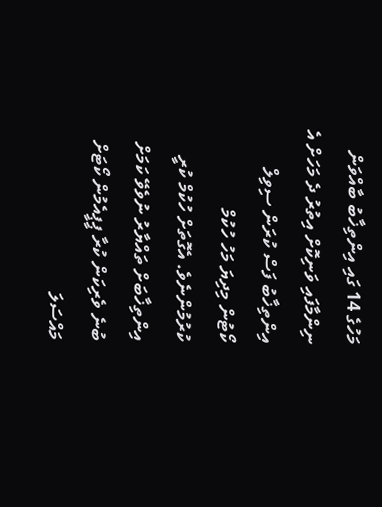މަހުގެ 14 ގައި އިންތިޚާބު ބާއްވަން ނިންމާފައި ވަނިކޮށް އިތުރު ދެ މަހަށް އެ އިންތިޚާބު ފަސް ކުރަން ސިވިލް ކޯޓުން މިދިޔަ މަހު ހުކުމް ކުރުމުންނެވެ. އެގޮތަށް ހުކުމް ކުރީ އިންތިޚާބަށް ތައްޔާރު ނުވެވޭ ކަމަށް ބުނެ ވެރިކަން ކުރާ ޕީޕީއެމުން ކޯޓަށް މައްސަލަ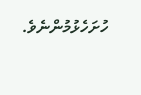ހުށަހެޅުމުންނެވެ.